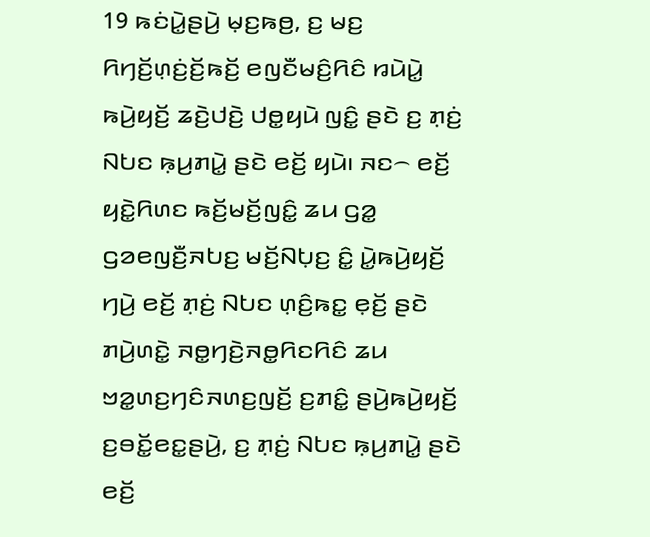19 ꤒꤢꤦꤣꤧ꤭ꤔꤣꤧ꤬ ꤗ꤫ꤢ꤬ꤒꤥ꤬, ꤢ꤬ ꤗꤢ꤬ ꤖꤚꤢꤩ꤬ꤛ꤫ꤢꤦ꤬ꤢꤩ꤬ꤒꤢꤩ꤬ ꤕꤜꤢꤪꤗꤢꤨ꤬ꤖꤢꤨ ꤙꤣꤧꤣꤧ꤭ ꤒꤣꤧ꤬ꤟꤢꤩ꤬ ꤘꤢꤧ꤬ꤓꤢꤧ꤬ ꤓꤥ꤭ꤟꤣꤧ ꤜꤢꤨ꤭ ꤔꤢꤧ ꤢ꤬ ꤊ꤫ꤢꤦ꤬ ꤡꤝꤢ ꤒ꤫ꤣ꤬ꤊꤣꤧ꤭ ꤔꤢꤧ ꤕꤢꤩ꤬ ꤟꤣꤧ꤯ ꤏꤢ꤮ ꤕꤢꤩ꤬ ꤟꤢꤧ꤭ꤖꤛꤢ ꤒꤢꤩ꤬ꤗꤢꤩ꤬ꤜꤢꤨ꤭ ꤘꤣ ꤞꤤ꤭ ꤞꤤꤕꤜꤢꤪ꤬ꤏꤝꤢ꤬ ꤗꤢꤩ꤬ꤡꤝ꤫ꤢ꤬ ꤢꤨ꤭ ꤣꤧ꤭ꤒꤣꤧ꤬ꤟꤢꤩ꤬ ꤚꤣꤧ꤬ ꤕꤢꤩ꤬ ꤊ꤫ꤢꤦ꤬ ꤡꤝꤢ ꤛ꤫ꤢꤨ꤬ꤒꤢ꤭ ꤕ꤫ꤢꤩ꤬ ꤔꤢꤧ ꤊꤣꤧ꤬ꤛꤢꤧ꤭ ꤏꤥ꤭ꤚꤢꤧ꤬ꤏꤥ꤭ꤖꤢꤖꤢꤨ ꤘꤣ ꤠꤤ꤭ꤛꤢ꤬ꤚꤢꤨꤏꤛꤢ꤬ꤜꤢꤩ꤬ ꤢ꤬ꤊꤢꤨ꤭ ꤔꤣꤧ꤬ꤒꤣꤧ꤬ꤟꤢꤩ꤬ ꤢ꤬ꤋꤢꤩ꤭ꤕꤢ꤭ꤔꤣꤧ꤬, ꤢ꤬ ꤊ꤫ꤢꤦ꤬ ꤡꤝꤢ ꤒ꤫ꤣ꤬ꤊꤣꤧ꤭ ꤔꤢꤧ ꤕꤢꤩ꤬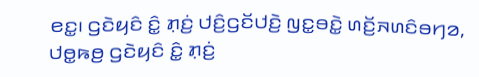ꤕꤢ꤭꤯ ꤞꤢꤧꤟꤢꤨ ꤢꤨ꤭ ꤊ꤫ꤢꤦ꤬ ꤓꤢꤨ꤬ꤞꤢꤩꤓꤢꤧ꤬ ꤜꤢ꤭ꤋꤢꤧ꤭ ꤛꤢꤩ꤬ꤏꤛꤢꤨꤋꤚꤤ, ꤓꤥ꤭ꤒꤥ꤬ ꤞꤢꤧꤟꤢꤨ ꤢꤨ꤭ ꤊ꤫ꤢꤦ꤬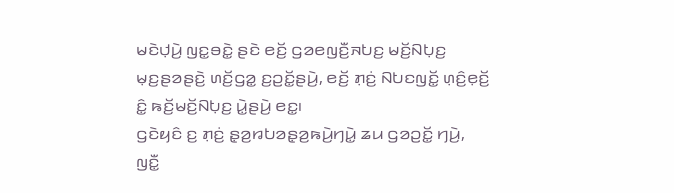ꤗꤢꤧꤓ꤫ꤣꤧ꤬ ꤜꤢ꤭ꤋꤢꤧ꤭ ꤔꤢꤧ ꤕꤢꤩ꤬ ꤞꤤꤕꤜꤢꤪ꤬ꤏꤝꤢ꤬ ꤗꤢꤩ꤬ꤡꤝ꤫ꤢ꤬ ꤗ꤫ꤢ꤬ꤔꤤꤔꤢꤧ꤬ ꤛꤢꤩ꤬ꤞꤤ꤭ ꤢ꤬ꤑꤢꤩ꤭ꤔꤣꤧ꤬, ꤕꤢꤩ꤬ ꤊ꤫ꤢꤦ꤬ ꤡꤝꤢꤜꤢꤩ꤭ ꤛ꤫ꤢꤨ꤬ꤕ꤫ꤢꤩ꤬ ꤢꤨ꤭ ꤒꤢꤩ꤬ꤗꤢꤩ꤬ꤡꤝ꤫ꤢ꤬ ꤣꤧ꤭ꤔꤣꤧ꤬ ꤕꤢ꤭꤯
ꤞꤢꤧꤟꤢꤨ ꤢ꤬ ꤊ꤫ꤢꤦ꤬ ꤔ꤫ꤤ꤬ꤙꤝꤤꤔ꤫ꤤ꤬ꤒꤣꤧ꤬ꤚꤣꤧ꤭ ꤘꤣ ꤞꤤꤑꤢꤩ꤭ ꤚꤣꤧ꤬, ꤜꤢꤪ꤭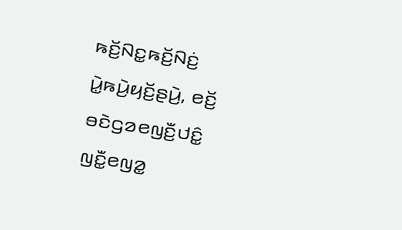ꤒꤢꤩ꤬ꤡꤢ꤭ꤒꤢꤩ꤬ꤡꤢꤦ꤬ ꤣꤧ꤭ꤒꤣꤧ꤬ꤟꤢꤩ꤬ꤔꤣꤧ꤬, ꤕꤢꤩ꤬ ꤋꤢꤧꤞꤤꤕꤜꤢꤪ꤬ꤓꤢꤨ꤭ ꤜꤢꤪ꤭ꤕꤜꤤ꤭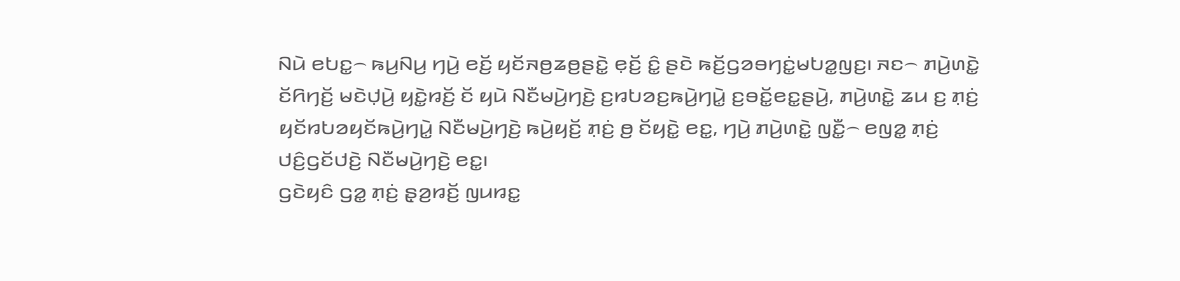ꤡꤣꤧ ꤕꤝꤢ꤭꤮ ꤒꤣ꤬ꤡꤣ꤬ ꤚꤣꤧ꤬ ꤕꤢꤩ꤬ ꤟꤢꤩꤏꤥ꤬ꤘꤥ꤬ꤔꤢꤧ꤭ ꤕ꤫ꤢꤩ꤬ ꤢꤨ꤭ ꤔꤢꤧ ꤒꤢꤩ꤬ꤞꤤꤋꤚꤢꤦ꤭ꤗꤝꤤ꤭ꤜꤢ꤬꤯ ꤏꤢ꤮ ꤊꤣꤧ꤬ꤛꤢꤧ꤭ ꤢꤩꤖꤚꤢꤩ꤬ ꤗꤢꤧꤓ꤫ꤣꤧ꤬ ꤟꤢꤧ꤭ꤙꤢꤩ꤬ ꤢꤩ ꤟꤣꤧ ꤡꤢꤪꤗꤣꤧ꤬ꤚꤢꤧ꤬ ꤢ꤬ꤙꤝꤤꤢ꤬ꤒꤣꤧ꤬ꤚꤣꤧ꤭ ꤢ꤬ꤋꤢꤩ꤭ꤕꤢ꤭ꤔꤣꤧ꤬, ꤊꤣꤧ꤬ꤛꤢꤧ꤭ ꤘꤣ ꤢ꤬ ꤊ꤫ꤢꤦ꤬ ꤟꤢꤩꤙꤝꤤꤟꤢꤩꤒꤣꤧ꤬ꤚꤣꤧ꤭ ꤡꤢꤪꤗꤣꤧ꤬ꤚꤢꤧ꤬ ꤒꤣꤧ꤬ꤟꤢꤩ꤬ ꤊ꤫ꤢꤦ꤬ ꤥ꤬ ꤢꤩꤟꤢꤧ꤭ ꤕꤢ꤭, ꤚꤣꤧ꤬ ꤊꤣꤧ꤬ꤛꤢꤧ꤭ ꤜꤢꤪ꤭꤮ ꤕꤜꤤ꤭ ꤊ꤫ꤢꤦ꤬ ꤓꤢꤨ꤬ꤞꤢꤩꤓꤢꤧ꤬ ꤡꤢꤪꤗꤣꤧ꤬ꤚꤢꤧ꤬ ꤕꤢ꤭꤯
ꤞꤢꤧꤟꤢꤨ ꤞꤤ꤭ ꤊ꤫ꤢꤦ꤬ ꤔ꤫ꤤ꤬ꤙꤢꤩ꤬ ꤜꤣꤙꤢ꤭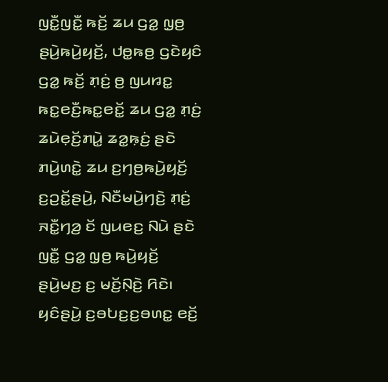ꤜꤢꤪ꤭ꤜꤢꤪ꤭ ꤒꤢꤩ꤬ ꤘꤣ ꤞꤤ꤭ ꤜ꤫ꤥ꤬ ꤔꤣꤧ꤬ꤒꤣꤧ꤬ꤟꤢꤩ꤬, ꤓꤥ꤭ꤒꤥ꤬ ꤞꤢꤧꤟꤢꤨ ꤞꤤ꤭ ꤒꤢꤩ꤬ ꤊ꤫ꤢꤦ꤬ ꤥ꤬ ꤜꤣꤙꤢ꤭ ꤒꤢ꤭ꤕꤢꤪ꤬ꤒꤢ꤭ꤕꤢꤩ꤭ ꤘꤣ ꤞꤤ꤭ ꤊ꤫ꤢꤦ꤬ ꤘꤣꤧꤕ꤫ꤢꤩ꤬ꤊꤣꤧ꤭ ꤘꤤ꤭ꤒ꤫ꤢꤦ꤬ ꤔꤢꤧ ꤊꤣꤧ꤬ꤛꤢꤧ꤭ ꤘꤣ ꤢ꤬ꤚꤥ꤬ꤒꤣꤧ꤬ꤟꤢꤩ꤬ ꤢ꤬ꤑꤢꤩ꤭ꤔꤣꤧ꤬, ꤡꤢꤪꤗꤣꤧ꤬ꤚꤢꤧ꤬ ꤊ꤫ꤢꤦ꤬ ꤏꤢꤪ꤭ꤚꤤ꤬ ꤢꤩ ꤜꤣꤕꤢ꤬ ꤡꤣꤧ ꤔꤢꤧ ꤜꤢꤪ꤭ ꤞꤤ꤭ ꤜ꤫ꤥ꤬ ꤒꤣꤧ꤬ꤟꤢꤩ꤬ ꤔꤣꤧ꤬ꤗꤢ꤬ ꤢ꤬ ꤗꤢꤩ꤬ꤡ꤫ꤢꤧ꤬ ꤖꤢꤧ꤯
ꤟꤢꤨꤔꤣꤧ꤬ ꤢ꤬ꤋꤝꤢ꤬ꤢ꤬ꤋꤛꤢ꤭ ꤕꤢꤩ꤬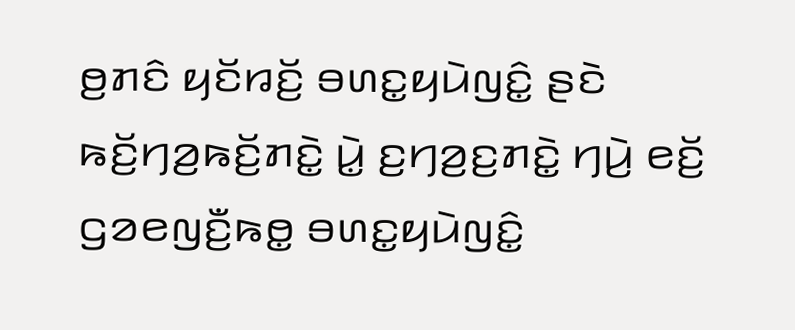ꤥ꤬ꤊꤢꤨ ꤟꤢꤩꤙꤢꤩ꤬ ꤋꤛꤢ꤭ꤟꤣꤧꤜꤢꤨ꤭ ꤔꤢꤧ ꤒꤢꤩ꤬ꤚꤤ꤬ꤒꤢꤩ꤬ꤊꤢꤧ꤭ ꤣꤧ꤭ ꤢ꤬ꤚꤤ꤬ꤢ꤬ꤊꤢꤧ꤭ ꤚꤣꤧ꤬ ꤕꤢꤩ꤬ ꤞꤤꤕꤜꤢꤪ꤬ꤒꤥ꤭ ꤋꤛꤢ꤭ꤟꤣꤧꤜꤢꤨ꤭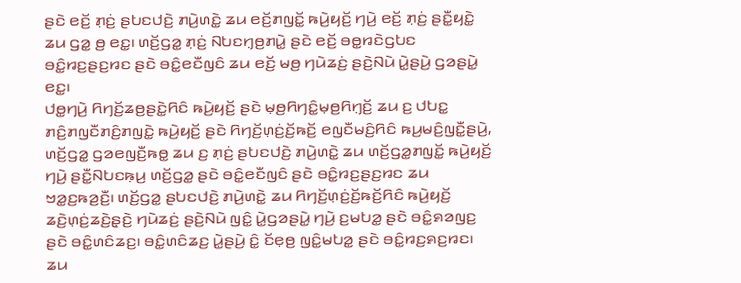ꤔꤢꤧ ꤕꤢꤩ꤬ ꤊ꤫ꤢꤦ꤬ ꤔꤝꤢꤓꤢꤧ꤬ ꤊꤣꤧ꤬ꤛꤢꤧ꤭ ꤘꤣ ꤕꤢꤩ꤬ꤊꤜꤢꤩ꤭ ꤒꤣꤧ꤬ꤟꤢꤩ꤬ ꤚꤣꤧ꤬ ꤕꤢꤩ꤬ ꤊ꤫ꤢꤦ꤬ ꤔꤢꤪ꤭ꤟꤢꤧ꤭ ꤘꤣ ꤞꤤ꤭ ꤥ꤬ ꤕꤢ꤭꤯ ꤛꤢꤩ꤬ꤞꤤ꤭ ꤊ꤫ꤢꤦ꤬ ꤡꤝꤢꤚ꤫ꤥ꤬ꤊꤣꤧ꤭ ꤔꤢꤧ ꤕꤢꤩ꤬ ꤋꤥ꤭ꤙꤢꤧꤞꤝꤢ ꤋꤢꤨ꤭ꤙꤢ꤬ꤔꤢ꤬ꤙꤢ ꤔꤢꤧ ꤋꤢꤨ꤭ꤕꤢꤪꤜꤢꤨ ꤘꤣ ꤕꤢꤩ꤬ ꤗꤥ꤬ ꤚꤣꤧꤘꤢꤦ꤬ ꤔꤢꤧ꤬ꤡꤣꤧ ꤣꤧ꤭ꤔꤣꤧ꤬ ꤞꤤꤔꤣꤧ꤭ ꤕꤢ꤭꤯
ꤓꤥ꤭ꤚꤣꤧ꤬ ꤖꤚꤢꤩ꤬ꤘꤥ꤬ꤔꤢꤧ꤭ꤖꤢꤨ ꤒꤣꤧ꤬ꤟꤢꤩ꤬ ꤔꤢꤧ ꤗ꤫ꤥ꤬ꤖꤚꤢꤨ꤭ꤗ꤫ꤥ꤬ꤖꤚ꤫ꤢꤩ꤬ ꤘꤣ ꤢ꤬ ꤓꤝꤢ꤭ ꤊꤢꤨ꤬ꤊꤜꤢꤪꤊꤢꤨ꤬ꤊꤜꤢꤧ꤭ ꤒꤣꤧ꤬ꤟꤢꤩ꤬ ꤔꤢꤧ ꤖꤚꤢꤩ꤬ꤛ꤫ꤢꤦ꤬ꤢꤩ꤬ꤒꤢꤩ꤬ ꤕꤜꤢꤪꤗꤢꤨ꤬ꤖꤢꤨ ꤒꤣ꤬ꤗꤢꤨ꤬ꤜꤢꤪ꤭ꤔꤣꤧ꤬, ꤛꤢꤩ꤬ꤞꤤ꤭ ꤞꤤꤕꤜꤢꤪ꤬ꤒꤥ꤭ ꤘꤣ ꤢ꤬ ꤊ꤫ꤢꤦ꤬ ꤔꤝꤢꤓꤢꤧ꤬ ꤊꤣꤧ꤬ꤛꤢꤧ꤭ ꤘꤣ ꤛꤢꤩ꤬ꤞꤤ꤭ꤊꤜꤢꤩ꤭ ꤒꤣꤧ꤬ꤟꤢꤩ꤬ ꤚꤣꤧ꤬ ꤔꤢꤪ꤭ꤡꤝꤢꤒ꤫ꤣ꤬ ꤛꤢꤩ꤬ꤞꤤ꤭ ꤔꤢꤧ ꤋꤢꤨ꤭ꤕꤢꤪꤜꤢꤨ ꤔꤢꤧ ꤋꤢꤨ꤭ꤙꤢ꤬ꤔꤢ꤬ꤙꤢ ꤘꤣ ꤠꤤ꤭ꤢ꤬ꤒꤤ꤬ꤢꤪ꤬꤯ ꤛꤢꤩ꤬ꤞꤤ꤭ ꤔꤝꤢꤓꤢꤧ꤬ ꤊꤣꤧ꤬ꤛꤢꤧ꤭ ꤘꤣ ꤖꤚꤢꤩ꤬ꤛ꤫ꤢꤦ꤬ꤢꤩ꤬ꤒꤢꤩ꤬ꤖꤢꤨ ꤒꤣꤧ꤬ꤟꤢꤩ꤬ ꤘꤢꤧ꤬ꤛ꤫ꤢꤦ꤬ꤘꤢꤧ꤬ꤔ꤫ꤢꤧ꤬ ꤚꤣꤧꤘꤢꤦ꤬ ꤔꤢꤧ꤬ꤡꤣꤧ ꤜꤢꤨ꤭ ꤣꤧ꤭ꤞꤤꤔꤣꤧ꤭ ꤚꤣꤧ꤬ ꤢ꤬ꤗꤝꤤ꤭ ꤔꤢꤧ ꤋꤢꤨ꤭ꤎꤤꤜꤢ꤬ ꤔꤢꤧ ꤋꤢꤨ꤭ꤛꤢꤨꤘꤢ꤬꤯ ꤋꤢꤨ꤭ꤛꤢꤨꤘꤢ꤬ ꤣꤧ꤭ꤔꤣꤧ꤬ ꤢꤨ꤭ ꤢꤩꤕ꤫ꤥ꤬ ꤜꤢꤨ꤭ꤗꤝꤤ꤭ ꤔꤢꤧ ꤋꤢꤨ꤭ꤙꤢ꤬ꤎꤢ꤬ꤙꤢ꤯
ꤘꤣ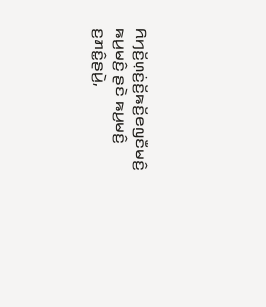ꤖꤚꤢꤩ꤬ꤛ꤫ꤢꤦ꤬ꤢꤩ꤬ꤒꤢꤩ꤬ꤕꤜꤢꤪꤗꤢꤨ꤬ ꤒꤣ꤬ꤗꤢꤨ꤬ ꤔꤢꤧ ꤒꤣ꤬ꤗꤢꤨ꤬ ꤢ꤬ꤊꤢꤨ꤭ꤔꤣꤧ꤬,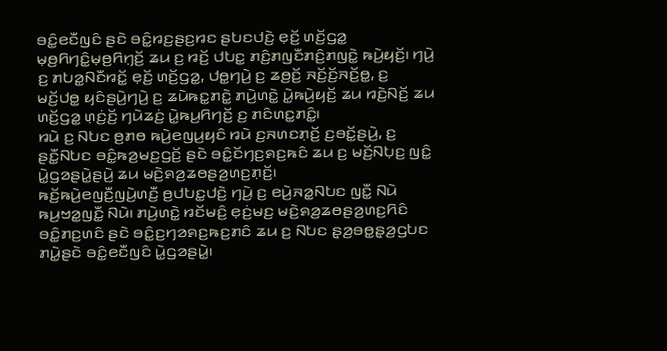ꤋꤢꤨ꤭ꤕꤢꤪꤜꤢꤨ ꤔꤢꤧ ꤋꤢꤨ꤭ꤙꤢ꤬ꤔꤢ꤬ꤙꤢ ꤔꤝꤢꤓꤢꤧ꤬ ꤕ꤫ꤢꤩ꤬ ꤛꤢꤩ꤬ꤞꤤ꤭ ꤗ꤫ꤥ꤬ꤖꤚꤢꤨ꤭ꤗ꤫ꤥ꤬ꤖꤚ꤫ꤢꤩ꤬ ꤘꤣ ꤢ꤬ ꤙꤢꤩ꤬ ꤓꤝꤢ꤭ ꤊꤢꤨ꤬ꤊꤜꤢꤪꤊꤢꤨ꤬ꤊꤜꤢꤧ꤭ ꤒꤣꤧ꤬ꤟꤢꤩ꤬꤯ ꤚꤣꤧ꤬ ꤢ꤬ ꤊꤝꤤ꤭ꤡꤢꤪꤙꤢꤩ꤭ ꤕ꤫ꤢꤩ꤬ ꤛꤢꤩ꤬ꤞꤤ꤭, ꤓꤥ꤭ꤚꤣꤧ꤬ ꤢ꤬ ꤘꤥ꤬ꤢꤩ꤬ ꤏꤢꤩ꤬ꤢꤩ꤬ꤏꤢꤩ꤬ꤥ꤭, ꤢ꤬ ꤗꤢꤩ꤬ꤓꤥ꤭ ꤟꤢꤨꤔꤣꤧ꤬ꤚꤣꤧ꤬ ꤢ꤬ ꤘꤣꤧꤒꤢ꤭ꤊꤢꤧ꤭ ꤊꤣꤧ꤬ꤛꤢꤧ꤭ ꤣꤧ꤭ꤒꤣꤧ꤬ꤟꤢꤩ꤬ ꤘꤣ ꤙꤢꤧ꤬ꤡꤢꤩ꤬ ꤘꤣ ꤛꤢꤩ꤬ꤞꤤ꤭ ꤛ꤫ꤢꤦ꤬ꤢꤩ꤬ ꤚꤣꤧꤘꤢꤦ꤬ ꤣꤧ꤭ꤒꤣ꤬ꤖꤚꤢꤩ꤬ ꤢ꤬ ꤊꤢꤨꤛꤢ꤭ꤊꤢꤨ꤭꤯
ꤙꤣꤧ ꤢ꤬ ꤡꤝꤢ ꤥ꤬ꤊꤥ ꤒꤣꤧ꤬ꤕꤜꤣ꤬ꤟꤢꤨ ꤙꤣꤧ ꤢ꤬ꤏꤛꤢꤊ꤫ꤢꤩ꤬ ꤢ꤬ꤋꤢꤩ꤭ꤔꤣꤧ꤬, ꤢ꤬ ꤔꤢꤪ꤭ꤡꤝꤢ ꤋꤢꤨ꤭ꤒꤤ꤬ꤗꤢ꤬ꤞꤢꤩ꤬ ꤔꤢꤧ ꤋꤢꤨ꤭ꤢꤩꤚꤢ꤬ꤎꤢ꤬ꤒꤢꤨ ꤘꤣ ꤢ꤬ ꤗꤢꤩ꤬ꤡꤝ꤫ꤢ꤬ ꤜꤢꤨ꤭ ꤣꤧ꤭ꤞꤤꤔꤣꤧ꤭ꤔꤣꤧ꤬ ꤘꤣ ꤗꤢꤧ꤬ꤎꤤ꤬ꤘꤥꤔꤤ꤬ꤛꤢ꤬ꤊ꤫ꤢꤩ꤬꤯
ꤒꤢꤩ꤬ꤒꤣꤧ꤬ꤕꤜꤢꤪ꤬ꤜꤣꤧ꤬ꤛꤢꤪ꤬ ꤥ꤬ꤓꤝꤢ꤭ꤓꤢꤧ꤬ ꤚꤣꤧ꤬ ꤢ꤬ ꤕꤣꤧ꤬ꤏꤤ꤭ꤡꤝꤢ ꤜꤢꤪ꤭ ꤡꤣꤧ ꤒꤣ꤬ꤠꤤ꤭ꤜꤢꤪ꤭ ꤡꤣꤧ꤯ ꤊꤣꤧ꤬ꤛꤢꤧ꤭ ꤙꤢꤩꤗꤢꤨ꤬ ꤕ꤫ꤢꤦ꤬ꤗꤢ꤬ ꤗꤢꤧ꤬ꤎꤤ꤬ꤘꤥꤔꤤ꤬ꤛꤢ꤬ꤖꤢꤨ ꤋꤢꤨ꤭ꤊꤢ꤬ꤛꤢꤨ ꤔꤢꤧ ꤋꤢꤨ꤭ꤢ꤬ꤚꤤꤎꤢ꤬ꤒꤢ꤬ꤊꤢꤨ ꤘꤣ ꤢ꤬ ꤡꤝꤢ ꤔ꤫ꤤ꤬ꤋꤥ꤭ꤔ꤫ꤤ꤬ꤞꤝꤢ ꤊꤣꤧ꤭ꤔꤢꤧ ꤋꤢꤨ꤭ꤕꤢꤪꤜꤢꤨ ꤣꤧ꤭ꤞꤤꤔꤣꤧ꤭꤯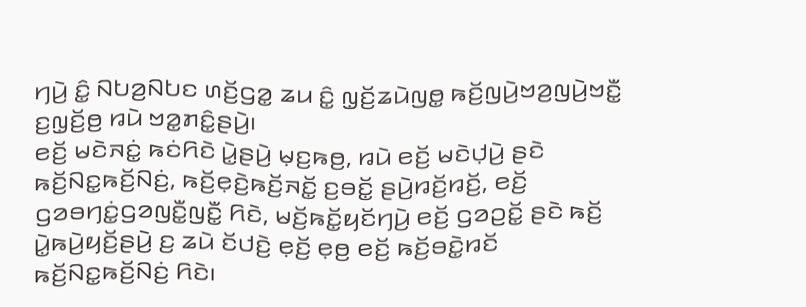ꤚꤣꤧ꤬ ꤢꤨ꤭ ꤡꤝꤤ꤬ꤡꤝꤢ ꤛꤢꤩ꤬ꤞꤤ꤭ ꤘꤣ ꤢꤨ꤭ ꤜ꤫ꤢꤩ꤬ꤘꤣꤧꤜꤥ꤭ ꤒꤢꤩ꤬ꤜꤣꤧ꤬ꤠꤤ꤬ꤜꤣꤧ꤬ꤠꤢꤪ꤭ ꤢ꤬ꤜ꤫ꤢꤩ꤬ꤥ꤬ ꤙꤣꤧ ꤠꤤ꤭ꤊꤢꤨ꤭ꤔꤣꤧ꤬꤯
ꤕꤢꤩ꤬ ꤗꤢꤧꤏꤢꤦ꤭ ꤒꤢꤦꤖꤢꤧ ꤣꤧ꤭ꤔꤣꤧ꤬ ꤗ꤫ꤢ꤬ꤒꤥ꤬, ꤙꤣꤧ ꤕꤢꤩ꤬ ꤗꤢꤧꤓ꤫ꤣꤧ꤬ ꤔꤢꤧ ꤒꤢꤩ꤬ꤡꤢ꤭ꤒꤢꤩ꤬ꤡꤢꤦ꤬, ꤒꤢꤩ꤬ꤕ꤫ꤢꤧ꤬ꤒꤢꤩ꤬ꤏꤢꤩ꤭ ꤢ꤬ꤋꤢꤩ꤭ ꤔꤣꤧ꤬ꤙꤢꤩ꤬ꤙꤢꤩ꤬, ꤕꤢꤩ꤬ ꤞꤤꤋꤚꤢꤦ꤭ꤞꤤꤜꤢꤪ꤭ꤜꤢꤪ꤭ ꤖꤢꤧ, ꤗꤢꤩ꤬ꤒꤢꤩ꤭ꤟꤢꤩꤚꤣꤧ꤬ ꤕꤢꤩ꤬ ꤞꤤꤑꤢꤩ꤭ ꤔꤢꤧ ꤒꤢꤩ꤬ ꤣꤧ꤭ꤒꤣꤧ꤬ꤟꤢꤩ꤬ꤔꤣꤧ꤬ ꤢ꤬ ꤘꤣꤧ ꤢꤩꤓꤢꤧ꤬ ꤕ꤫ꤢꤩ꤬ ꤕ꤫ꤥ꤬ ꤕꤢꤩ꤬ ꤒꤢꤩ꤬ꤋꤢꤧ꤭ꤙꤢꤩ ꤒꤢꤩ꤬ꤡꤢ꤭ꤒꤢꤩ꤬ꤡꤢꤦ꤬ ꤖꤢꤧ꤯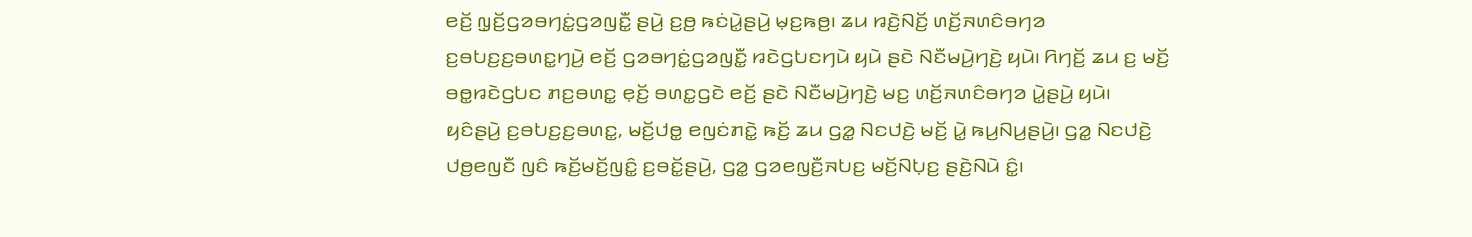ꤕꤢꤩ꤬ ꤜ꤫ꤢꤩ꤬ꤞꤤꤋꤚꤢꤦ꤭ꤞꤤꤜꤢꤪ꤭ ꤔꤣꤧ꤬ ꤢ꤬ꤥ꤬ ꤒꤢꤦꤣꤧ꤭ꤔꤣꤧ꤬ ꤗ꤫ꤢ꤬ꤒꤥ꤬꤯ ꤘꤣ ꤙꤢꤧ꤬ꤡꤢꤩ꤬ ꤛꤢꤩ꤬ꤏꤛꤢꤨꤋꤚꤤ ꤢ꤬ꤋꤝꤢ꤬ꤢ꤬ꤋꤛꤢ꤭ꤚꤣꤧ꤬ ꤕꤢꤩ꤬ ꤞꤤꤋꤚꤢꤦ꤭ꤞꤤꤜꤢꤪ꤭ ꤙꤢꤧꤞꤝꤢꤚꤣꤧ ꤟꤣꤧ ꤔꤢꤧ ꤡꤢꤪꤗꤣꤧ꤬ꤚꤢꤧ꤬ ꤟꤣꤧ꤯ ꤖꤚꤢꤩ꤬ ꤘꤣ ꤢ꤬ ꤗꤢꤩ꤬ ꤋꤥ꤭ꤙꤢꤧꤞꤝꤢ ꤊꤢ꤬ꤋꤛꤢ꤭ ꤕ꤫ꤢꤩ꤬ ꤋꤛꤢ꤭ꤞꤢꤧ ꤕꤢꤩ꤬ ꤔꤢꤧ ꤡꤢꤪꤗꤣꤧ꤬ꤚꤢꤧ꤬ ꤗꤢ꤬ ꤛꤢꤩ꤬ꤏꤛꤢꤨꤋꤚꤤ ꤣꤧ꤭ꤔꤣꤧ꤬ ꤟꤣꤧ꤯
ꤟꤢꤨꤔꤣꤧ꤬ ꤢ꤬ꤋꤝꤢ꤬ꤢ꤬ꤋꤛꤢ꤭, ꤗꤢꤩ꤬ꤓꤥ꤭ ꤕꤜꤢꤦꤊꤢꤧ꤭ ꤒꤢꤩ꤬ ꤘꤣ ꤞꤤ꤭ ꤡꤢꤓꤢꤧ꤬ ꤗꤢꤩ꤬ ꤣꤧ꤭ ꤒꤣ꤬ꤡꤣ꤬ꤔꤣꤧ꤬꤯ ꤞꤤ꤭ ꤡꤢꤓꤢꤧ꤬ ꤓꤥ꤬ꤕꤜꤢꤪ ꤜꤢꤨ ꤒꤢꤩ꤬ꤗꤢꤩ꤬ꤜꤢꤨ꤭ ꤢ꤬ꤋꤢꤩ꤭ꤔꤣꤧ꤬, ꤞꤤ꤭ ꤞꤤꤕꤜꤢꤪ꤬ꤏꤝꤢ꤬ ꤗꤢꤩ꤬ꤡꤝ꤫ꤢ꤬ ꤔꤢꤧ꤬ꤡꤣꤧ ꤢꤨ꤭꤯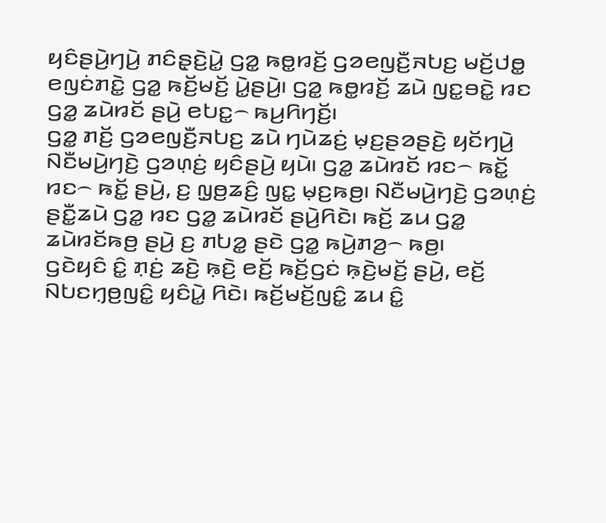ꤟꤢꤨꤔꤣꤧ꤬ꤚꤣꤧ꤬ ꤊꤢꤨꤔ꤫ꤢꤧ꤬ꤣꤧ꤭ ꤞꤤ꤭ ꤒꤥ꤭ꤙꤢꤩ꤬ ꤞꤤꤕꤜꤢꤪ꤬ꤏꤝꤢ꤬ ꤗꤢꤩ꤬ꤓꤥ꤭ ꤕꤜꤢꤦꤊꤢꤧ꤭ ꤞꤤ꤭ ꤒꤢꤩ꤬ꤗꤢꤩ꤬ ꤣꤧ꤭ꤔꤣꤧ꤬꤯ ꤞꤤ꤭ ꤒꤥ꤭ꤙꤢꤩ꤬ ꤘꤣꤧ ꤜꤢ꤭ꤋꤢꤧ꤭ ꤙꤢ ꤞꤤ꤭ ꤘꤣꤧꤙꤢꤩ ꤔꤣꤧ꤬ ꤕꤝꤢ꤭꤮ ꤒꤣ꤬ꤖꤚꤢꤩ꤬꤯
ꤞꤤ꤭ ꤊꤢꤩ꤬ ꤞꤤꤕꤜꤢꤪ꤬ꤏꤝꤢ꤬ ꤘꤣꤧ ꤚꤣꤧꤘꤢꤦ꤬ ꤗ꤫ꤢ꤬ꤔꤤꤔꤢꤧ꤬ ꤟꤢꤩꤚꤣꤧ꤬ ꤡꤢꤪꤗꤣꤧ꤬ꤚꤢꤧ꤬ ꤞꤤꤛ꤫ꤢꤦ꤬ ꤟꤢꤨꤔꤣꤧ꤬ ꤟꤣꤧ꤯ ꤞꤤ꤭ ꤘꤣꤧꤙꤢꤩ ꤙꤢ꤮ ꤒꤢꤩ꤭ ꤙꤢ꤮ ꤒꤢꤩ꤭ ꤔꤣꤧ꤬, ꤢ꤬ ꤜ꤫ꤥ꤬ꤘꤢꤨ꤬ ꤜꤢ꤭ ꤗ꤫ꤢ꤬ꤒꤥ꤬꤯ ꤡꤢꤪꤗꤣꤧ꤬ꤚꤢꤧ꤬ ꤞꤤꤛ꤫ꤢꤦ꤬ ꤔꤢꤪ꤭ꤘꤣꤧ ꤞꤤ꤭ ꤙꤢ ꤞꤤ꤭ ꤘꤣꤧꤙꤢꤩ ꤔꤣꤧ꤬ꤖꤢꤧ꤯ ꤒꤢꤩ꤬ ꤘꤣ ꤞꤤ꤭ ꤘꤣꤧꤙꤢꤩꤒꤥ꤬ ꤔꤣꤧ꤬ ꤢ꤬ ꤊꤝꤤ꤭ ꤔꤢꤧ ꤞꤤ꤭ ꤒꤣꤧ꤬ꤊꤤ꤬꤮ ꤒꤥ꤬꤯
ꤞꤢꤧꤟꤢꤨ ꤢꤨ꤭ ꤊ꤫ꤢꤦ꤬ ꤘꤢꤧ꤬ ꤒ꤫ꤢꤧ꤬ ꤕꤢꤩ꤬ ꤒꤢꤩ꤬ꤞꤢꤦ ꤒ꤫ꤢꤧ꤬ꤗꤢꤩ꤬ ꤔꤣꤧ꤬, ꤕꤢꤩ꤬ ꤡꤝꤢꤚ꤫ꤥ꤬ꤜꤢꤨ꤭ ꤟꤢꤨꤣꤧ꤭ ꤖꤢꤧ꤯ ꤒꤢꤩ꤬ꤗꤢꤩ꤬ꤜꤢꤨ꤭ ꤘꤣ ꤢꤨ꤭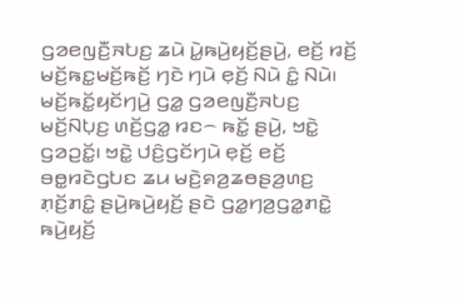ꤞꤤꤕꤜꤢꤪ꤬ꤏꤝꤢ꤬ ꤘꤣꤧ ꤣꤧ꤭ꤒꤣꤧ꤬ꤟꤢꤩ꤬ꤔꤣꤧ꤬, ꤕꤢꤩ꤬ ꤙꤢꤩ꤬ ꤗꤢꤩ꤬ꤒꤢ꤭ꤗꤢꤩ꤬ꤒꤢꤩ꤬ ꤚꤢꤧ ꤚꤣꤧ ꤕ꤫ꤢꤩ꤬ ꤡꤣꤧ ꤢꤨ꤭ ꤡꤣꤧ꤯
ꤗꤢꤩ꤬ꤒꤢꤩ꤭ꤟꤢꤩꤚꤣꤧ꤬ ꤞꤤ꤭ ꤞꤤꤕꤜꤢꤪ꤬ꤏꤝꤢ꤬ ꤗꤢꤩ꤬ꤡꤝ꤫ꤢ꤬ ꤛꤢꤩ꤬ꤞꤤ꤭ ꤙꤢ꤮ ꤒꤢꤩ꤭ ꤔꤣꤧ꤬, ꤠꤢꤧ꤭ ꤞꤤꤑꤢꤩ꤭꤯ ꤠꤢꤧ꤭ ꤓꤢꤨ꤬ꤞꤢꤩꤚꤣꤧ ꤕ꤫ꤢꤩ꤬ ꤕꤢꤩ꤬ ꤋꤥ꤭ꤙꤢꤧꤞꤝꤢ ꤘꤣ ꤗꤢꤧ꤬ꤎꤤ꤬ꤘꤥꤔꤤ꤬ꤛꤢ꤬ ꤊ꤫ꤢꤩ꤬ꤊꤢꤨ꤭ ꤔꤣꤧ꤬ꤒꤣꤧ꤬ꤟꤢꤩ꤬ ꤔꤢꤧ ꤞꤤ꤭ꤚꤤ꤬ꤞꤤ꤭ꤊꤢꤧ꤭ ꤒꤣꤧ꤬ꤟꤢꤩ꤬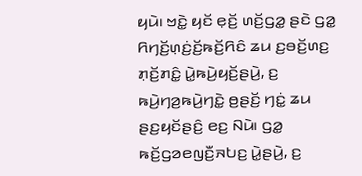ꤟꤣꤧ꤯ ꤠꤢꤧ꤭ ꤟꤢꤩ ꤕ꤫ꤢꤩ꤬ ꤛꤢꤩ꤬ꤞꤤ꤭ ꤔꤢꤧ ꤞꤤ꤭ ꤖꤚꤢꤩ꤬ꤛ꤫ꤢꤦ꤬ꤢꤩ꤬ꤒꤢꤩ꤬ꤖꤢꤨ ꤘꤣ ꤢ꤬ꤋꤢꤩ꤬ꤛꤢ꤬ ꤊ꤫ꤢꤩ꤬ꤊꤢꤨ꤭ ꤣꤧ꤭ꤒꤣꤧ꤬ꤟꤢꤩ꤬ꤔꤣꤧ꤬, ꤢ꤬ ꤒꤣꤧ꤬ꤚꤤ꤬ꤒꤣꤧ꤬ꤚꤢꤧ꤭ ꤥ꤬ꤔꤢꤩ꤬ ꤚꤢꤦ꤭ ꤘꤣ ꤔꤢ꤬ꤟꤢꤩꤔꤢꤨ꤬ ꤕꤢ꤬ ꤡꤣꤧ꤯ ꤞꤤ꤭ ꤒꤢꤩ꤬ꤞꤤꤕꤜꤢꤪ꤬ꤏꤝꤢ꤬ ꤣꤧ꤭ꤔꤣꤧ꤬, ꤢ꤬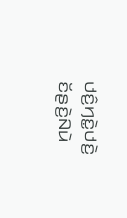ꤓꤢꤨ꤬ꤚꤢꤧ꤭ꤓꤢꤧ꤬ ꤢꤩꤔꤢꤧ꤬ꤡꤣꤧ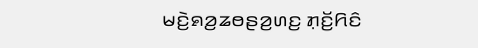ꤗꤢꤧ꤬ꤎꤤ꤬ꤘꤥꤔꤤ꤬ꤛꤢ꤬ ꤊ꤫ꤢꤩ꤬ꤖꤢꤨ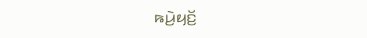ꤒꤣꤧ꤬ꤟꤢꤩ꤬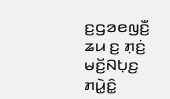ꤢ꤬ꤞꤤꤕꤜꤢꤪ꤬ ꤘꤣ ꤢ꤬ ꤊ꤫ꤢꤦ꤬ ꤗꤢꤩ꤬ꤡꤝ꤫ꤢ꤬ ꤊꤣꤧ꤭ꤢꤨ꤭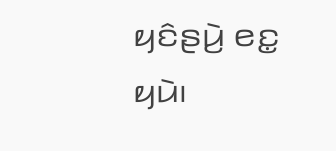ꤟꤢꤨꤔꤣꤧ꤬ ꤕꤢ꤭ ꤟꤣꤧ꤯